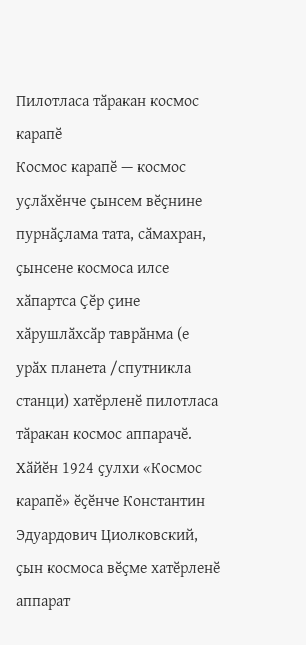Пилотласа тӑракан космос карапӗ
Космос карапӗ — космос уҫлӑхӗнче ҫынсем вӗҫнине пурнӑҫлама тата, сӑмахран, ҫынсене космоса илсе хӑпартса Ҫӗр ҫине хӑрушлӑхсӑр таврӑнма (е урӑх планета /спутникла станци) хатӗрленӗ пилотласа тӑракан космос аппарачӗ.
Хӑйӗн 1924 ҫулхи «Космос карапӗ» ӗҫӗнче Константин Эдуардович Циолковский, ҫын космоса вӗҫме хатӗрленӗ аппарат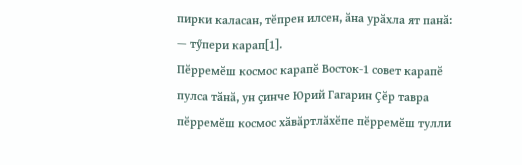пирки каласан, тӗпрен илсен, ӑна урӑхла ят панӑ: — тӳпери карап[1].
Пӗрремӗш космос карапӗ Восток-1 совет карапӗ пулса тӑнӑ, ун ҫинче Юрий Гагарин Ҫӗр тавра пӗрремӗш космос хӑвӑртлӑхӗпе пӗрремӗш тулли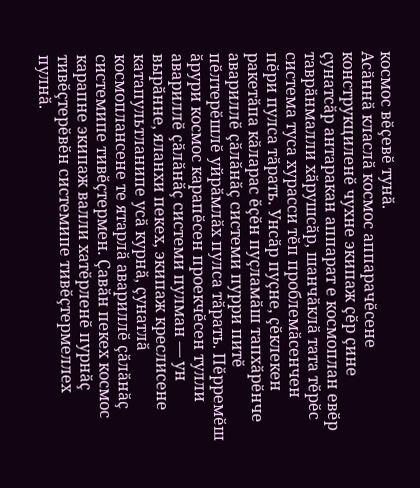космос вӗҫевӗ тунӑ.
Асӑннӑ класлӑ космос аппарачӗсене конструкциленӗ чухне экипаж ҫӗр ҫине ҫунатсӑр антаракан аппарат е космоплан евӗр таврӑнмалли хӑрушсӑр, шанчӑклӑ тата тӗрӗс система туса хурасси тӗп проблемӑсенчен пӗри пулса тӑрать. Унсӑр пуҫне, ҫӗклекен ракетӑпа кӑларас ӗҫӗн пуҫламӑш тапхӑрӗнче авариллӗ ҫӑлӑнӑҫ системи пурри питӗ пӗлтерӗшлӗ уйрӑмлӑх пулса тӑрать. Пӗрремӗш ӑрури космос карапӗсен проекчӗсен тулли авариллӗ ҫӑлӑнӑҫ системи пулман — ун вырӑнне, яланхи пекех, экипаж креслисене катапультланипе усӑ курнӑ, ҫунатлӑ космоплансене те ятарлӑ авариллӗ ҫӑлӑнӑҫ системипе тивӗҫтермен. Ҫавӑн пекех космос карапне экипаж валли хатӗрленӗ пурнӑҫ тивӗҫтерӗвӗн системипе тивӗҫтермеллех пулнӑ.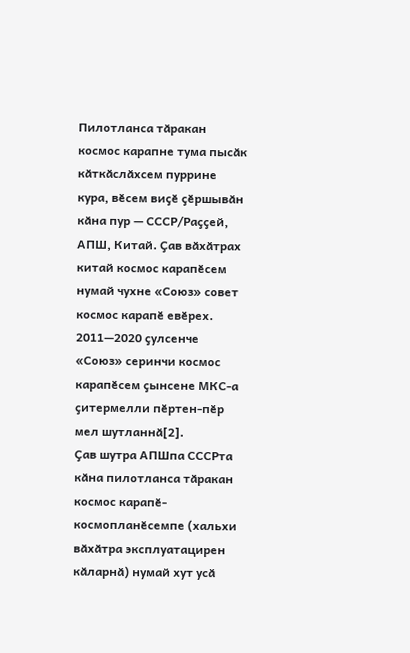Пилотланса тӑракан космос карапне тума пысӑк кӑткӑслӑхсем пуррине кура, вӗсем виҫӗ ҫӗршывӑн кӑна пур — СССР/Раҫҫей, АПШ, Китай. Ҫав вӑхӑтрах китай космос карапӗсем нумай чухне «Союз» совет космос карапӗ евӗрех.
2011—2020 ҫулсенче «Союз» серинчи космос карапӗсем ҫынсене МКС-а ҫитермелли пӗртен-пӗр мел шутланнӑ[2].
Ҫав шутра АПШпа СССРта кӑна пилотланса тӑракан космос карапӗ-космопланӗсемпе (хальхи вӑхӑтра эксплуатацирен кӑларнӑ) нумай хут усӑ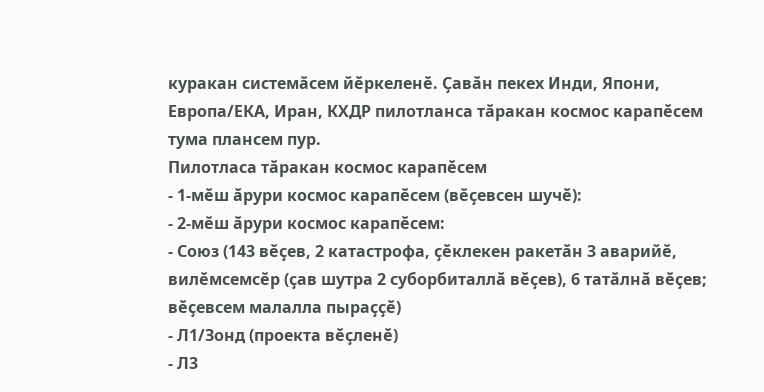куракан системӑсем йӗркеленӗ. Ҫавӑн пекех Инди, Япони, Европа/ЕКА, Иран, КХДР пилотланса тӑракан космос карапӗсем тума плансем пур.
Пилотласа тӑракан космос карапӗсем
- 1-мӗш ӑрури космос карапӗсем (вӗҫевсен шучӗ):
- 2-мӗш ӑрури космос карапӗсем:
- Союз (143 вӗҫев, 2 катастрофа, ҫӗклекен ракетӑн 3 аварийӗ, вилӗмсемсӗр (ҫав шутра 2 суборбиталлӑ вӗҫев), 6 татӑлнӑ вӗҫев; вӗҫевсем малалла пыраҫҫӗ)
- Л1/Зонд (проекта вӗҫленӗ)
- Л3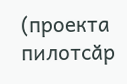(проекта пилотсӑр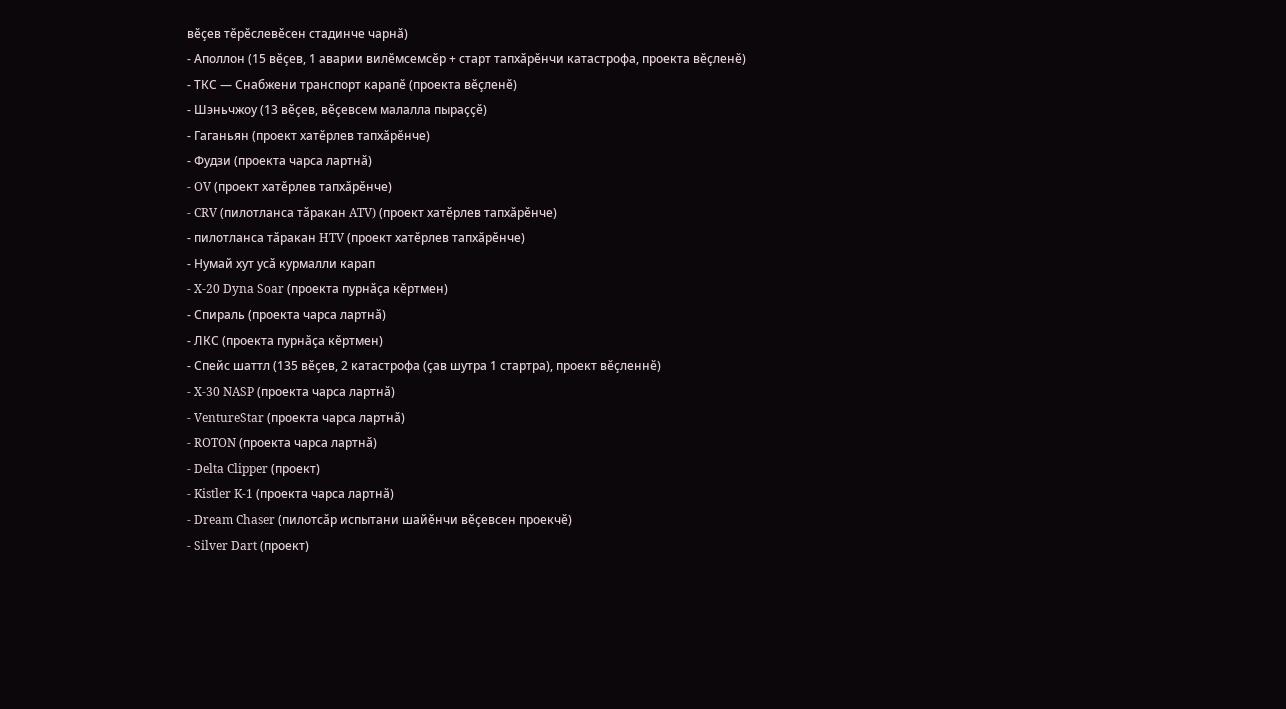вӗҫев тӗрӗслевӗсен стадинче чарнӑ)
- Аполлон (15 вӗҫев, 1 аварии вилӗмсемсӗр + старт тапхӑрӗнчи катастрофа, проекта вӗҫленӗ)
- ТКС — Снабжени транспорт карапӗ (проекта вӗҫленӗ)
- Шэньчжоу (13 вӗҫев, вӗҫевсем малалла пыраҫҫӗ)
- Гаганьян (проект хатӗрлев тапхӑрӗнче)
- Фудзи (проекта чарса лартнӑ)
- OV (проект хатӗрлев тапхӑрӗнче)
- CRV (пилотланса тӑракан ATV) (проект хатӗрлев тапхӑрӗнче)
- пилотланса тӑракан HTV (проект хатӗрлев тапхӑрӗнче)
- Нумай хут усӑ курмалли карап
- X-20 Dyna Soar (проекта пурнӑҫа кӗртмен)
- Спираль (проекта чарса лартнӑ)
- ЛКС (проекта пурнӑҫа кӗртмен)
- Спейс шаттл (135 вӗҫев, 2 катастрофа (ҫав шутра 1 стартра), проект вӗҫленнӗ)
- X-30 NASP (проекта чарса лартнӑ)
- VentureStar (проекта чарса лартнӑ)
- ROTON (проекта чарса лартнӑ)
- Delta Clipper (проект)
- Kistler K-1 (проекта чарса лартнӑ)
- Dream Chaser (пилотсӑр испытани шайӗнчи вӗҫевсен проекчӗ)
- Silver Dart (проект)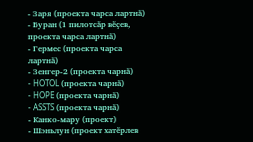- Заря (проекта чарса лартнӑ)
- Буран (1 пилотсӑр вӗҫев, проекта чарса лартнӑ)
- Гермес (проекта чарса лартнӑ)
- Зенгер-2 (проекта чарнӑ)
- HOTOL (проекта чарнӑ)
- HOPE (проекта чарнӑ)
- ASSTS (проекта чарнӑ)
- Канко-мару (проект)
- Шэньлун (проект хатӗрлев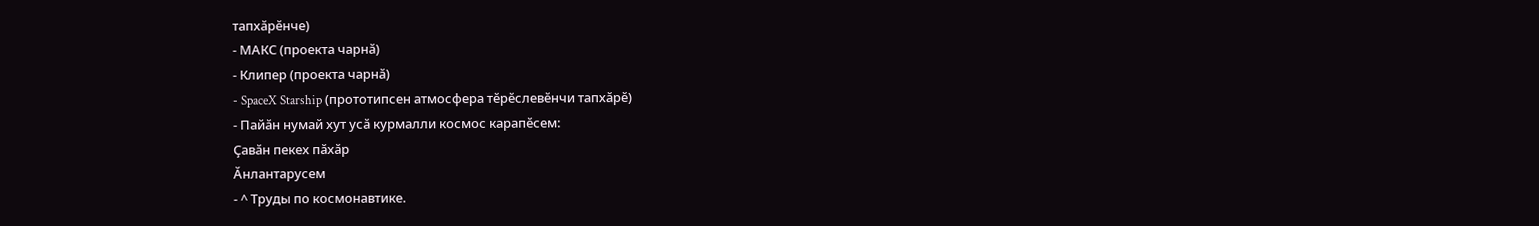тапхӑрӗнче)
- МАКС (проекта чарнӑ)
- Клипер (проекта чарнӑ)
- SpaceX Starship (прототипсен атмосфера тӗрӗслевӗнчи тапхӑрӗ)
- Пайӑн нумай хут усӑ курмалли космос карапӗсем:
Ҫавӑн пекех пӑхӑр
Ӑнлантарусем
- ^ Труды по космонавтике.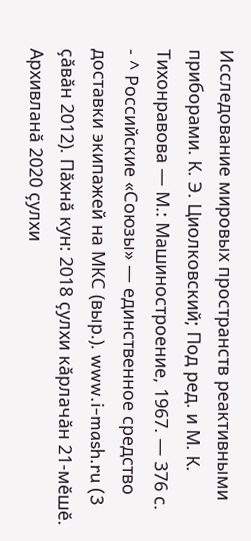Исследование мировых пространств реактивными приборами. К. Э. Циолковский; Под ред. и М. К. Тихонравова — М.: Машиностроение, 1967. — 376 с.
- ^ Российские «Союзы» — единственное средство доставки экипажей на МКС (выр.). www.i-mash.ru (3 ҫӑвӑн 2012). Пӑхнӑ кун: 2018 ҫулхи кӑрлачӑн 21-мӗшӗ. Архивланӑ 2020 ҫулхи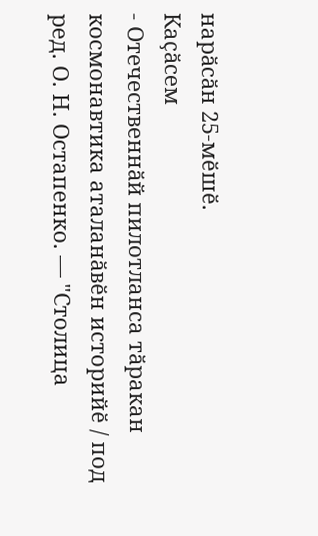нарӑсӑн 25-мӗшӗ.
Каҫӑсем
- Отечественнӑй пилотланса тӑракан космонавтика аталанӑвӗн историйӗ / под ред. О. Н. Остапенко. — "Столица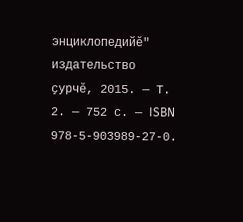энциклопедийӗ" издательство ҫурчӗ, 2015. — Т. 2. — 752 с. — ISBN 978-5-903989-27-0.